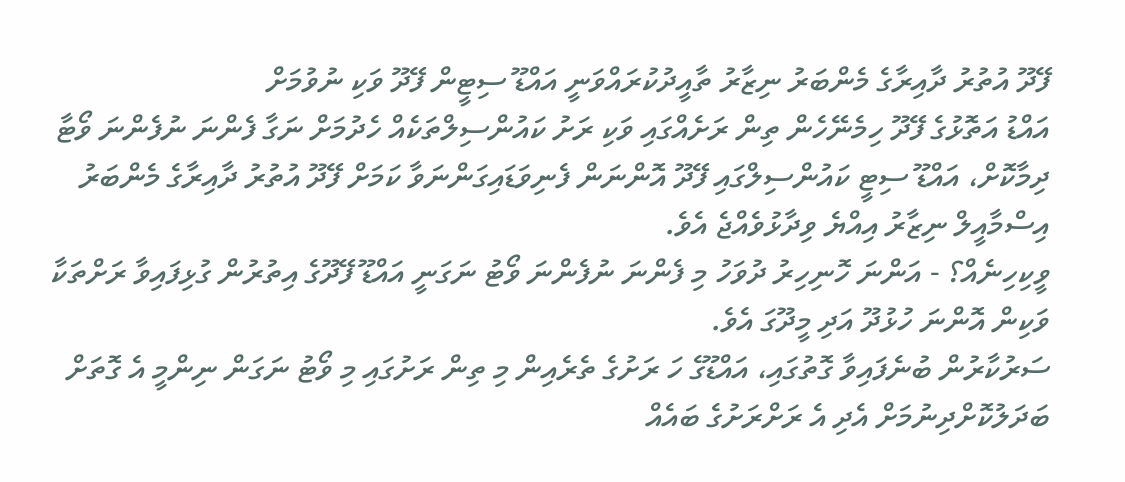ފޭދޫ އުތުރު ދާއިރާގެ މެންބަރު ނިޒާރު ތާއީދުކުރައްވަނީ އައްޑޫ ސިޓީން ފޭދޫ ވަކި ނުވުމަށް
އައްޑު އަތޮޅުގެ ފޭދޫ ހިމެނޭހެން ތިން ރަށެއްގައި ވަކި ރަށު ކައުންސިލްތަކެއް ހެދުމަށް ނަގާ ފެންނަ ނުފެންނަ ވޯޓާ ދިމާކޮށް، އައްޑޫ ސިޓީ ކައުންސިލްގައި ފޭދޫ އޮންނަން ފެނިވަޑައިގަންނަވާ ކަމަށް ފޭދޫ އުތުރު ދާއިރާގެ މެންބަރު އިސްމާއީލް ނިޒާރު އިއްޔެ ވިދާޅުވެއްޖެ އެވެ.
ވީކިހިނެއް؟ - އަންނަ ހޮނިހިރު ދުވަހު މި ފެންނަ ނުފެންނަ ވޯޓު ނަގަނީ އައްޑޫ ފޭދޫގެ އިތުރުން ގުޅިފައިވާ ރަށްތަކާ ވަކިން އޮންނަ ހުޅުދޫ އަދި މީދޫގަ އެވެ.
ސަރުކާރުން ބުނެފައިވާ ގޮތުގައި، އައްޑޫގެ ހަ ރަށުގެ ތެރެއިން މި ތިން ރަށުގައި މި ވޯޓު ނަގަން ނިންމީ އެ ގޮތަށް ބަދަލުކޮށްދިނުމަށް އެދި އެ ރަށްރަށުގެ ބައެއް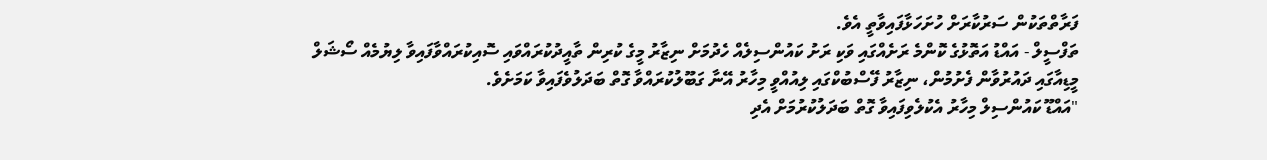ފަރާތްތަކުން ސަރުކާރަށް ހުށަހަޅާފައިވާތީ އެވެ.
ތަފްސީލް - އައްޑު އަތޮޅުގެ ކޮންމެ ރަށެއްގައި ވަކި ރަށު ކައުންސިލެއް ހެދުމަށް ނިޒާރު މީގެ ކުރިން ތާއީދުކުރައްވައި ސޮއިކުރައްވާފައިވާ ލިޔުމެއް ސޯޝަލް މީޑިއާގައި ދައުރުވާން ފެށުމުން، ނިޒާރު ފޭސްބުކްގައި ލިއުއްވީ މިހާރު އޭނާ ގަބޫލުކުރައްވާ ގޮތް ބަދަލުވެފައިވާ ކަމަށެވެ.
"އައްޑޫ ކައުންސިލް މިހާރު އެކުލެވިފައިވާ ގޮތް ބަދަލުކުރުމަށް އެދި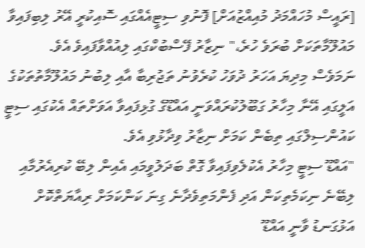[ރައީސް މުހައްމަދު މުއިއްޒުއަށް] ފޮނުވި ސިޓީއެއްގައި ސޮއިކުރީ އޭރު ލިބިފައިވާ މައުލޫމާތަކަށް ބުރަވެ ހުރެ،" ނިޒާރު ފޭސްބުކްގައި ލިއުއްވާފައިވެ އެވެ.
ނަމަވެސް މިދިޔަ އަހަރު ދުވަހު ކުރެވުނު ތަޖުރިބާ އާއި ލިބުނު މައުލޫމާތުތަކުގެ އަލީގައި އޭނާ މިހާރު ގަބޫލުކުރައްވަނީ އައްޑޫގެ ގުޅިފައިވާ އަވަށްތައް އެކުގައި ސިޓީ ކައުންސިލްގައި ތިބެން ކަމަށް ނިޒާރު ވިދާޅުވި އެވެ.
"އައްޑޫ ސިޓީ މިހާރު އެކުލެވިފައިވާ ގޮތް ބަދަލުވީމައި އެއިން ލިބޭ ކުރިއެރުމާއި ލިބޭނެ ނިކަމެތިކަން އަދި ފެންމަތިވެދާނެ ގިނަ ކަންކަމަށް ރިއާޔަތްކޮށް އަޅުގަނޑު ވާނީ އައްޑޫ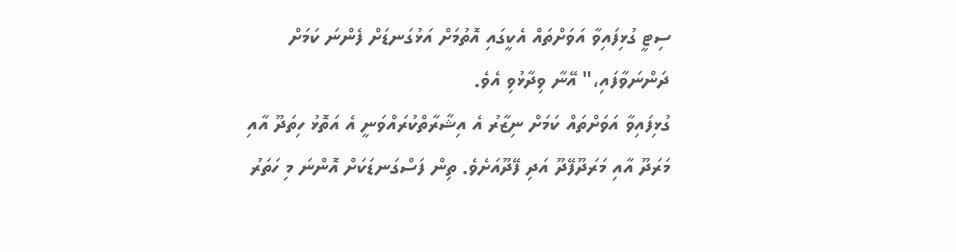ސިޓީ ގުޅިފައިވާ އަވަށްތައް އެކީގައި އޮތުމަށް އަޅުގަނޑަށް ފެންނަ ކަމަށް ދަންނަވާފައި،" އޭނާ ވިދާޅުވި އެވެ.
ގުޅިފައިވާ އަވަށްތައް ކަމަށް ނިޒާރު އެ އިޝާރާތްކުރައްވަނީ އެ އަތޮޅު ހިތަދޫ އާއި މަރަދޫ އާއި މަރަދޫފޭދޫ އަދި ފޭދޫއަށެވެ. ތިން ފަސްގަނޑަކަށް އޮންނަ މި ހަތަރު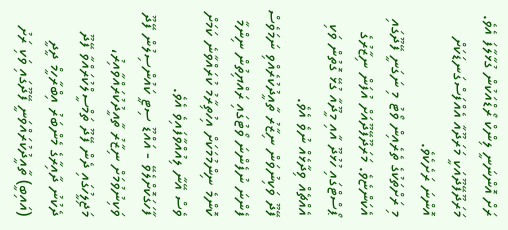ރަށް އޮންނަނީ ލިންކް ރޯޑްއަކުން ގުޅާލާފަ އެވެ. މަރަދޫފޭދޫއަކީ މަރަދޫއާ އެއްފަސްގަނޑަކަށް އޮންނަ ރަށެކެވެ.
މި ރަށްތަކުގެ ތެރެއިން ވޯޓު މި ނަގަނީ ފޭދޫގައި އެކަންޏެވެ. މަރަދޫފޭދޫއަށް އުފަން ނިޒާރުގެ ޕޯސްޓްގައި ހުޅުދޫ އާއި މީދޫއާ ގުޅޭ ގޮތުން ވަކި އެއްޗެއް ވިދާޅެއް ނުވެ އެވެ.
ފޭދޫ ވަކިނުވަން ނިޒާރު ތާއީދުކުރެއްވި ނަމަވެސް ފެންނަ ނުފެންނަ ވޯޓުގައި ރައްޔިތުން ނިންމާ ކޮންމެ ނިންމުމަކަށް އިހުތިރާމު ކުރައްވާނެ ކަމަށް ވެސް އޭނާ ލިއުއްވާފައިވެ އެވެ.
ފާހަގަކޮށްލެވޭ - އައްޑޫ ސިޓީ ކައުންސިލުން ފޭދޫ ވަކިނުވުމަށް ނިޒާރު ތާއީދުކުރައްވާއިރު، މަޖިލީހުގައި ދެން ފޭދޫ ތަމްސީލްކުރައްވާ ފޭދޫ ދެކުނު ދާއިރާގެ މެންބަރު އިބްރާހީމް ދީދީ (އައިބީ) ތާއީދުކުރައްވަނީ ފޭދޫގައި ވަކި ރަށު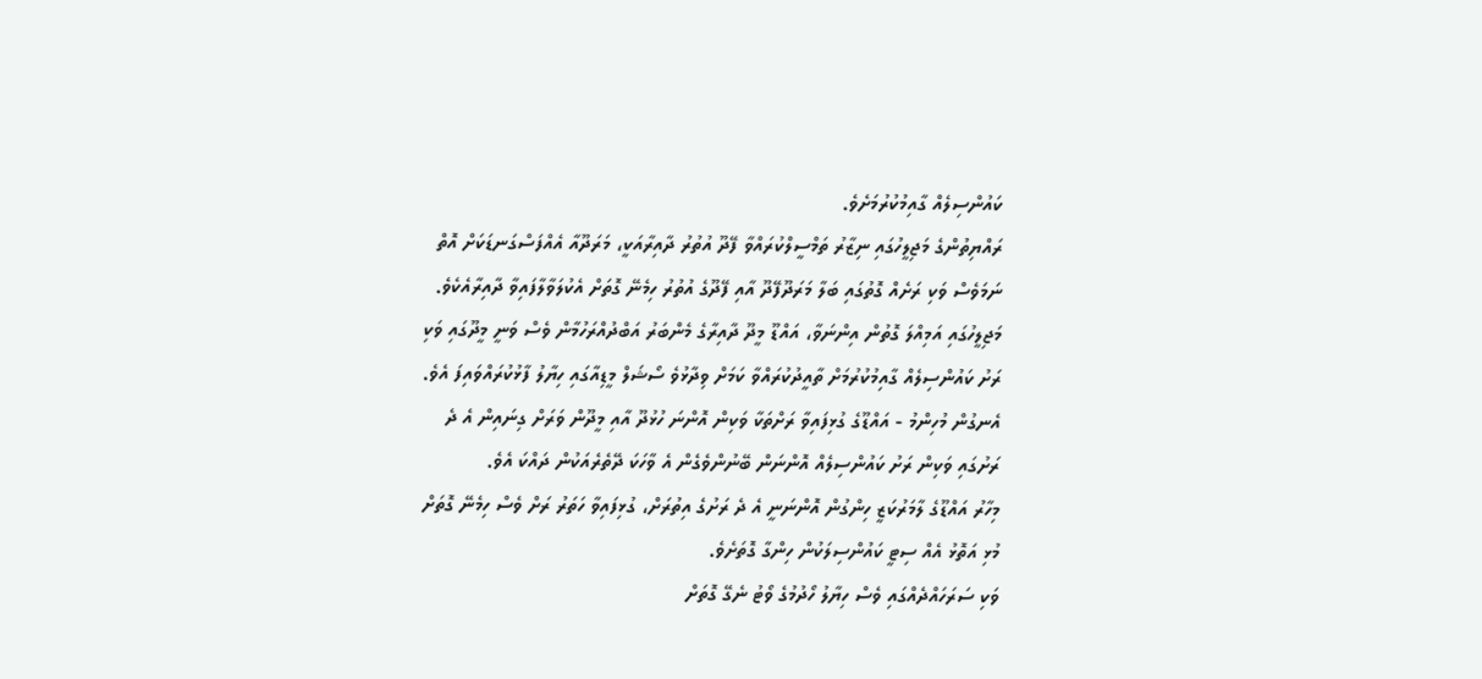ކައުންސިލެއް ގާއިމުކުރުމަށެވެ.
ރައްޔިތުންގެ މަޖިލީހުގައި ނިޒާރު ތަމްސީލްކުރައްވާ ފޭދޫ އުތުރު ދާއިރާއަކީ، މަރަދޫއާ އެއްފަސްގަނޑަކަށް އޮތް ނަމަވެސް ވަކި ރަށެއް ގޮތުގައި ބަލާ މަރަދޫފޭދޫ އާއި ފޭދޫގެ އުތުރު ހިމެނޭ ގޮތަށް އެކުލަވާލާފައިވާ ދާއިރާއެކެވެ.
މަޖިލީހުގައި އަމިއްލަ ގޮތުން އިންނަވާ، އައްޑޫ މީދޫ ދާއިރާގެ މެންބަރު އަބްދުއްރަހުމާން ވެސް ވަނީ މީދޫގައި ވަކި ރަށު ކައުންސިލެއް ގާއިމުކުރުމަށް ތާއީދުކުރައްވާ ކަމަށް ވިދާޅުވެ ސޯޝަލް މީޑިއާގައި ހިޔާލު ފާޅުކުރައްވައިފަ އެވެ.
އެނގުން މުހިންމު - އައްޑޫގެ ގުޅިފައިވާ ރަށްތަކާ ވަކިން އޮންނަ ހުޅުދޫ އާއި މީދޫން ވަރަށް ގިނައިން އެ ދެ ރަށުގައި ވަކިން ރަށު ކައުންސިލެއް އޮންނަން ބޭނުންވެގެން އެ ވާހަކަ ދޭތެރެއަކުން ދައްކަ އެވެ.
މިހާރު އައްޑޫގެ ލާމަރުކަޒީ ހިންގުން އޮންނަނީ އެ ދެ ރަށުގެ އިތުރަށް، ގުޅިފައިވާ ހަތަރު ރަށް ވެސް ހިމެނޭ ގޮތަށް މުޅި އަތޮޅު އެއް ސިޓީ ކައުންސިލަކުން ހިންގާ ގޮތަށެވެ.
ވަކި ސަރަހައްދެއްގައި ވެސް ހިޔާލު ހޯދުމުގެ ވޯޓު ނެގޭ ގޮތަށް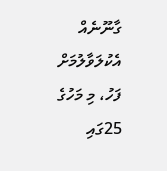ގާނޫނެއް އެކުލަވާލުމަށް ފަހު، މި މަހުގެ 25ގައި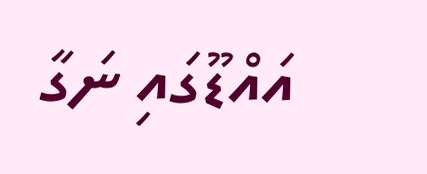އައްޑޫގައި ނަގާ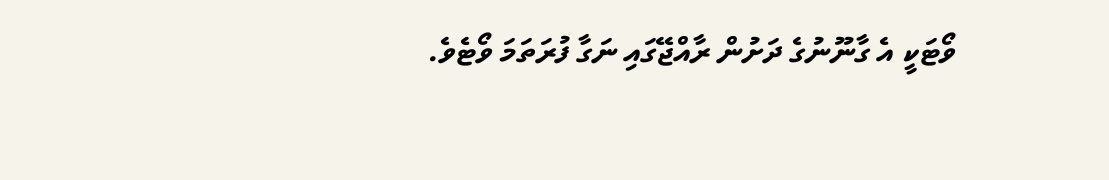ވޯޓަކީ އެ ގާނޫނުގެ ދަށުން ރާއްޖޭގައި ނަގާ ފުރަތަމަ ވޯޓެވެ.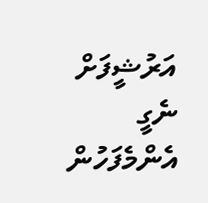އަރުޝީފަށް ނެގީ
އެންމެފަހުން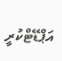އަޕްޑޭޓްކުރީ